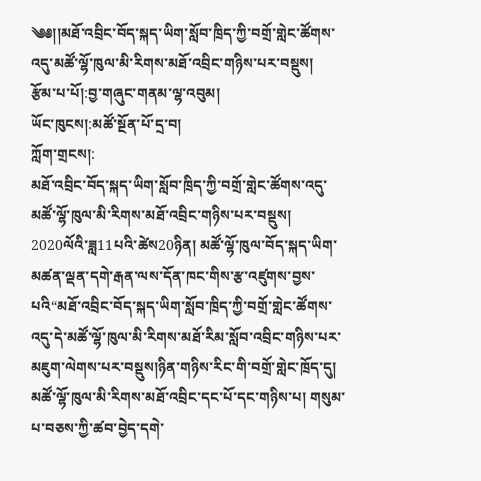༄༅།།མཐོ་འབྲིང་བོད་སྐད་ཡིག་སློབ་ཁྲིད་ཀྱི་བགྲོ་གླེང་ཚོགས་འདུ་མཚོ་ལྷོ་ཁུལ་མི་རིགས་མཐོ་འབྲིང་གཉིས་པར་བསྡུས།
རྩོམ་པ་པོ།:བྱ་གཞུང་གནམ་ལྷ་འབུམ།
ཡོང་ཁུངས།:མཚོ་སྔོན་པོ་དྲ་བ།
ཀློག་གྲངས།:
མཐོ་འབྲིང་བོད་སྐད་ཡིག་སློབ་ཁྲིད་ཀྱི་བགྲོ་གླེང་ཚོགས་འདུ་མཚོ་ལྷོ་ཁུལ་མི་རིགས་མཐོ་འབྲིང་གཉིས་པར་བསྡུས།
2020ལོའི་ཟླ11པའི་ཚེས20ཉིན། མཚོ་ལྷོ་ཁུལ་བོད་སྐད་ཡིག་མཚན་ལྡན་དགེ་རྒན་ལས་དོན་ཁང་གིས་རྩ་འཛུགས་བྱས་པའི“མཐོ་འབྲིང་བོད་སྐད་ཡིག་སློབ་ཁྲིད་ཀྱི་བགྲོ་གླེང་ཚོགས་འདུ་དེ་མཚོ་ལྷོ་ཁུལ་མི་རིགས་མཐོ་རིམ་སློབ་འབྲིང་གཉིས་པར་མཇུག་ལེགས་པར་བསྡུས།ཉིན་གཉིས་རིང་གི་བགྲོ་གླེང་ཁྲོད་དུ། མཚོ་ལྷོ་ཁུལ་མི་རིགས་མཐོ་འབྲིང་དང་པོ་དང་གཉིས་པ། གསུམ་པ་བཅས་ཀྱི་ཚབ་བྱེད་དགེ་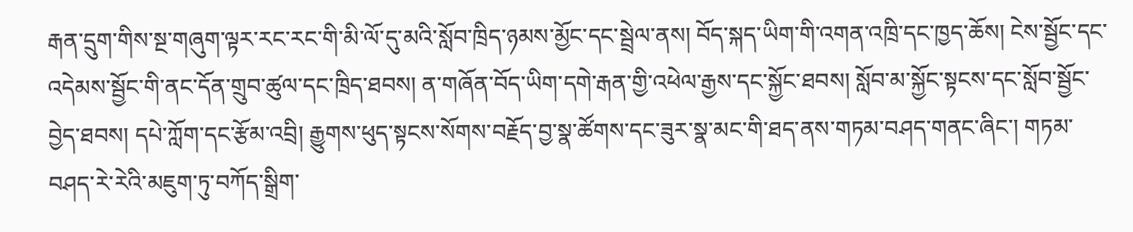རྒན་དྲུག་གིས་སྔ་གཞུག་ལྟར་རང་རང་གི་མི་ལོ་དུ་མའི་སློབ་ཁྲིད་ཉམས་མྱོང་དང་སྦྲེལ་ནས། བོད་སྐད་ཡིག་གི་འགན་འཁྲི་དང་ཁྱད་ཆོས། ངེས་སྦྱོང་དང་འདེམས་སྦྱོང་གི་ནང་དོན་གྲུབ་ཚུལ་དང་ཁྲིད་ཐབས། ན་གཞོན་བོད་ཡིག་དགེ་རྒན་གྱི་འཕེལ་རྒྱས་དང་སྐྱོང་ཐབས། སློབ་མ་སྐྱོང་སྟངས་དང་སློབ་སྦྱོང་བྱེད་ཐབས། དཔེ་ཀློག་དང་རྩོམ་འབྲི། རྒྱུགས་ཕུད་སྟངས་སོགས་བརྗོད་བྱ་སྣ་ཚོགས་དང་ཟུར་སྣ་མང་གི་ཐད་ནས་གཏམ་བཤད་གནང་ཞིང་། གཏམ་བཤད་རེ་རེའི་མཇུག་ཏུ་བཀོད་སྒྲིག་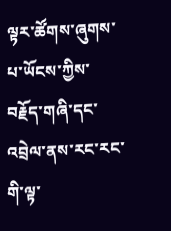ལྟར་ཚོགས་ཞུགས་པ་ཡོངས་ཀྱིས་བརྗོད་གཞི་དང་འབྲེལ་ནས་རང་རང་གི་ལྟ་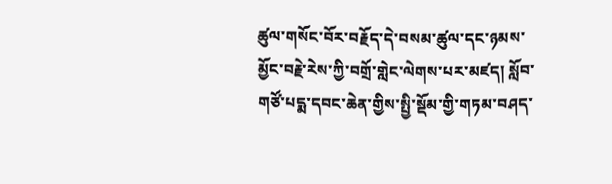ཚུལ་གསོང་བོར་བརྗོད་དེ་བསམ་ཚུལ་དང་ཉམས་མྱོང་བརྗེ་རེས་ཀྱི་བགྲོ་གླེང་ལེགས་པར་མཛད། སློབ་གཙོ་པདྨ་དབང་ཆེན་གྱིས་སྤྱི་སྡོམ་གྱི་གཏམ་བཤད་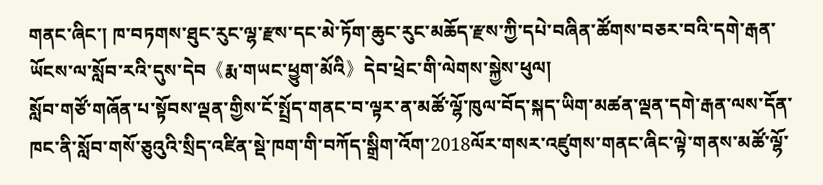གནང་ཞིང་། ཁ་བཏགས་ཐུང་རུང་ལྷ་རྫས་དང་མེ་ཏོག་ཆུང་རུང་མཆོད་རྫས་ཀྱི་དཔེ་བཞིན་ཚོགས་བཅར་བའི་དགེ་རྒན་ཡོངས་ལ་སློབ་རའི་དུས་དེབ《རྨ་གཡང་ཕྱུག་མོའི》དེབ་ཕྲེང་གི་ལེགས་སྐྱེས་ཕུལ།
སློབ་གཙོ་གཞོན་པ་སྟོབས་ལྡན་གྱིས་ངོ་སྤྲོད་གནང་བ་ལྟར་ན་མཚོ་ལྷོ་ཁུལ་བོད་སྐད་ཡིག་མཚན་ལྡན་དགེ་རྒན་ལས་དོན་ཁང་ནི་སློབ་གསོ་ཅུའུའི་སྲིད་འཛིན་སྡེ་ཁག་གི་བཀོད་སྒྲིག་འོག་2018ལོར་གསར་འཛུགས་གནང་ཞིང་ལྟེ་གནས་མཚོ་ལྷོ་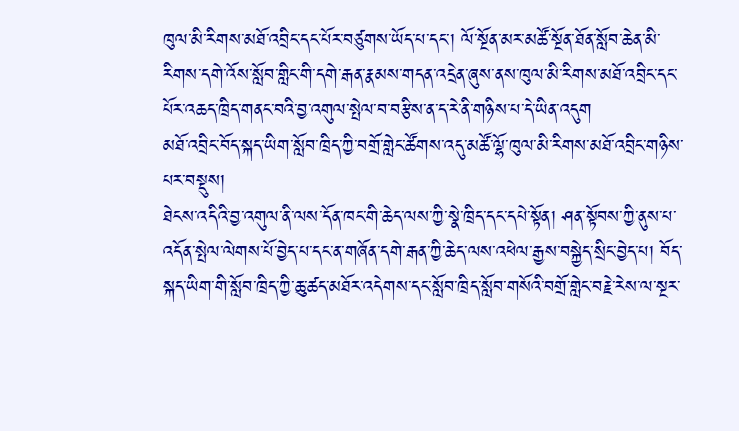ཁུལ་མི་རིགས་མཐོ་འབྲིང་དང་པོར་བཙུགས་ཡོད་པ་དང་། ལོ་སྔོན་མར་མཚོ་སྔོན་ཐོན་སློབ་ཆེན་མི་རིགས་དགེ་འོས་སློབ་གླིང་གི་དགེ་རྒན་རྣམས་གདན་འདྲེན་ཞུས་ནས་ཁུལ་མི་རིགས་མཐོ་འབྲིང་དང་པོར་འཆད་ཁྲིད་གནང་བའི་བྱ་འགུལ་སྤེལ་བ་བརྩིས་ན་ད་རེ་ནི་གཉིས་པ་དེ་ཡིན་འདུག
མཐོ་འབྲིང་བོད་སྐད་ཡིག་སློབ་ཁྲིད་ཀྱི་བགྲོ་གླེང་ཚོགས་འདུ་མཚོ་ལྷོ་ཁུལ་མི་རིགས་མཐོ་འབྲིང་གཉིས་པར་བསྡུས།
ཐེངས་འདིའི་བྱ་འགུལ་ནི་ལས་དོན་ཁང་གི་ཆེད་ལས་ཀྱི་སྣེ་ཁྲིད་དང་དཔེ་སྟོན། ཤན་སྟོབས་ཀྱི་ནུས་པ་འདོན་སྤེལ་ལེགས་པོ་བྱེད་པ་དང་ན་གཞོན་དགེ་རྒན་ཀྱི་ཆེད་ལས་འཕེལ་རྒྱས་བསྐྱེད་སྲིང་བྱེད་པ། བོད་སྐད་ཡིག་གི་སློབ་ཁྲིད་ཀྱི་ཆུ་ཚད་མཐོར་འདེགས་དང་སློབ་ཁྲིད་སློབ་གསོའི་བགྲོ་གླེང་བརྗེ་རེས་ལ་སྔར་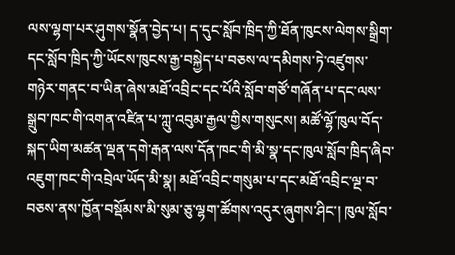ལས་ལྷག་པར་ཤུགས་སྣོན་བྱེད་པ། ད་དུང་སློབ་ཁྲིད་ཀྱི་ཐོན་ཁུངས་ལེགས་སྒྲིག་དང་སློབ་ཁྲིད་ཀྱི་ཡོངས་ཁུངས་རྒྱ་བསྐྱེད་པ་བཅས་ལ་དམིགས་ཏེ་འཛུགས་གཉེར་གནང་བ་ཡིན་ཞེས་མཐོ་འབྲིང་དང་པོའི་སློབ་གཙོ་གཞོན་པ་དང་ལས་སྒྲུབ་ཁང་གི་འགན་འཛིན་པ་ཀླུ་འབུམ་རྒྱལ་གྱིས་གསུངས། མཚོ་ལྷོ་ཁུལ་བོད་སྐད་ཡིག་མཚན་ལྡན་དགེ་རྒན་ལས་དོན་ཁང་གི་མི་སྣ་དང་ཁུལ་སློབ་ཁྲིད་ཞིབ་འཇུག་ཁང་གི་འབྲེལ་ཡོད་མི་སྣ། མཐོ་འབྲིང་གསུམ་པ་དང་མཐོ་འབྲིང་ལྔ་བ་བཅས་ནས་ཁྱོན་བསྡོམས་མི་སུམ་ཅུ་ལྷག་ཚོགས་འདུར་ཞུགས་ཤིང་། ཁུལ་སློབ་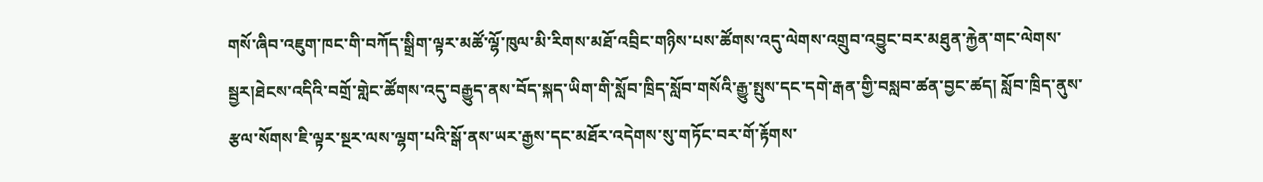གསོ་ཞིབ་འཇུག་ཁང་གི་བཀོད་སྒྲིག་ལྟར་མཚོ་ལྷོ་ཁུལ་མི་རིགས་མཐོ་འབྲིང་གཉིས་པས་ཚོགས་འདུ་ལེགས་འགྲུབ་འབྱུང་བར་མཐུན་རྐྱེན་གང་ལེགས་སྦྱར།ཐེངས་འདིའི་བགྲོ་གླེང་ཚོགས་འདུ་བརྒྱུད་ནས་བོད་སྐད་ཡིག་གི་སློབ་ཁྲིད་སློབ་གསོའི་རྒྱུ་སྤུས་དང་དགེ་རྒན་གྱི་བསླབ་ཚན་བྱང་ཚད། སློབ་ཁྲིད་ནུས་རྩལ་སོགས་ཇི་ལྟར་སྔར་ལས་ལྷག་པའི་སྒོ་ནས་ཡར་རྒྱས་དང་མཐོར་འདེགས་སུ་གཏོང་བར་གོ་རྟོགས་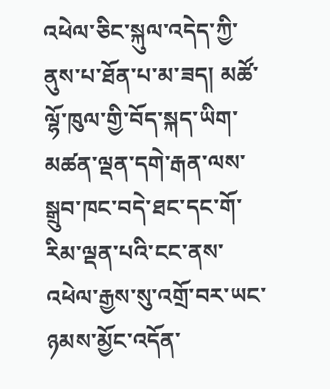འཕེལ་ཅིང་སྐུལ་འདེད་ཀྱི་ནུས་པ་ཐོན་པ་མ་ཟད། མཚོ་ལྷོ་ཁུལ་གྱི་བོད་སྐད་ཡིག་མཚན་ལྡན་དགེ་རྒན་ལས་སྒྲུབ་ཁང་བདེ་ཐང་དང་གོ་རིམ་ལྡན་པའི་ངང་ནས་འཕེལ་རྒྱས་སུ་འགྲོ་བར་ཡང་ཉམས་མྱོང་འདོན་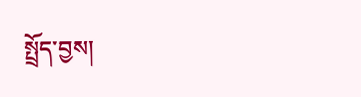སྤྲོད་བྱས།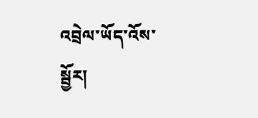འབྲེལ་ཡོད་འོས་སྦྱོར།